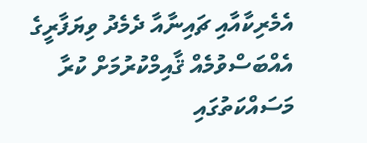އެމެރިކާއާއި ޗައިނާއާ ދެމެދު ވިޔަފާރީގެ އެއްބަސްވުމެއް ޤާއިމްކުރުމަށް ކުރާ މަސައްކަތުގައި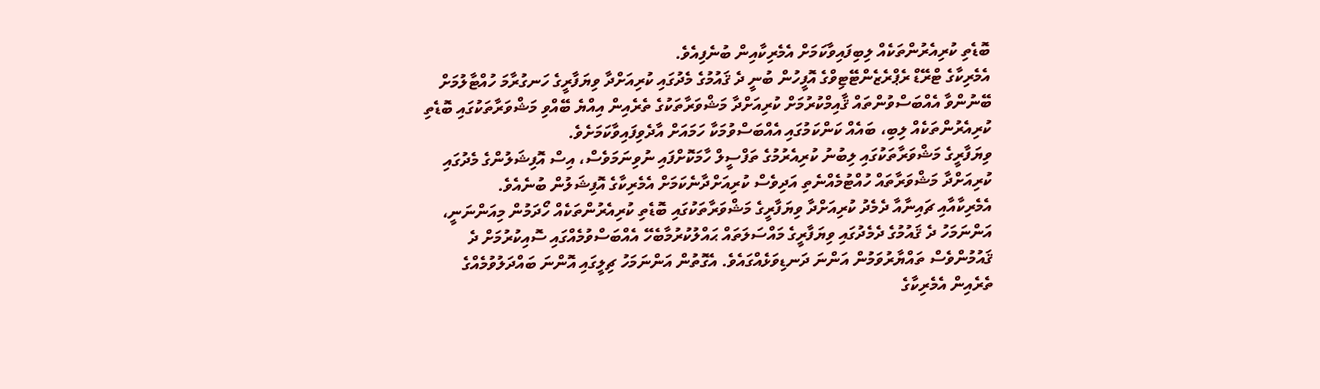ބޮޑެތި ކުރިއެރުންތަކެއް ލިބިފައިވާކަމަށް އެމެރިކާއިން ބުނެފިއެވެ.
އެމެރިކާގެ ޓްރޭޑް ރެޕްރެޒެންޓޭޓިވްގެ އޮފީހުން ބުނީ ދެ ޤައުމުގެ މެދުގައި ކުރިއަށްދާ ވިޔަފާރީގެ ހަނގުރާމަ ހުއްޓާލުމަށް ބޭނުންވާ އެއްބަސްވުންތައް ޤާއިމްކުރުމަށް ކުރިއަށްދާ މަޝްވަރާތަކުގެ ތެރެއިން އިއްޔެ ބޭއްވި މަޝްވަރާތަކުގައި ބޮޑެތި ކުރިއެރުންތަކެއް ލިބި، ބައެއް ކަންކަމުގައި އެއްބަސްވުމަކާ ހަމައަށް އާދެވިފައިވާކަމަށެވެ.
ވިޔަފާރީގެ މަޝްވަރާތަކުގައި ލިބުނު ކުރިއެރުމުގެ ތަފްސީލް ހާމަކޮށްފައި ނުވިނަމަވެސް، އިސް އޮފިޝަލުންގެ މެދުގައި ކުރިއަށްދާ މަޝްވަރާތައް ހުއްޓުމެއްނެތި އަދިވެސް ކުރިއަށްދާނެކަމަށް އެމެރިކާގެ އޮފިޝަލުން ބުނެއެވެ.
އެމެރިކާއާއި ޗައިނާއާ ދެމެދު ކުރިއަށްދާ ވިޔަފާރީގެ މަޝްވަރާތަކުގައި ބޮޑެތި ކުރިއެރުންތަކެއް ހޯދަމުން މިއަންނަނީ، އަންނަމަހު ދެ ޤައުމުގެ ދެމެދުގައި ވިޔަފާރީގެ މައްސަލަތައް ޙައްލުކުރުމާބެހޭ އެއްބަސްވުމެއްގައި ސޮއިކުރުމަށް ދެ ޤައުމުންވެސް ތައްޔާރުވަމުން އަންނަ ދަނޑިވަޅެއްގައެވެ. އެގޮތުން އަންނަމަހު ޗިލީގައި އޮންނަ ބައްދަލުވުމެއްގެ ތެރެއިން އެމެރިކާގެ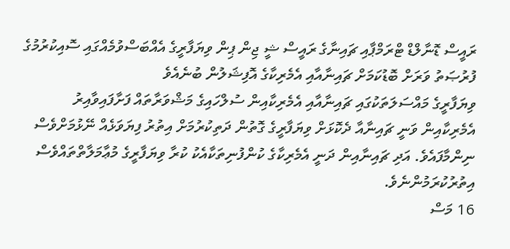ރައީސް ޑޮނާލްޑް ޓްރަމްޕާއި ޗައިނާގެ ރައީސް ޝީ ޖިން ޕިން ވިޔަފާރީގެ އެއްބަސްވުމެއްގައި ސޮއިކުރުމުގެ ފުރުޞަތު ވަރަށް ބޮޑުކަމަށް ޗައިނާއާއި އެމެރިކާގެ އޮފިޝަލުން ބުނެއެވެ
ވިޔަފާރީގެ މައްސަލަތަކުގައި ޗައިނާއާއި އެމެރިކާއިން ސުލްހައިގެ މަޝްވަރާތައް ފަށާފައިވާއިރު އެމެރިކާއިން ވަނީ ޗައިނާއާ ދެކޮޅަށް ވިޔަފާރީގެ ގޮތުން ދަތިކުރުމަށް އިތުރު ފިޔަވަޅެއް ނޭޅުމަށްވެސް ނިންމާފައެވެ. އަދި ޗައިނާއިން ދަނީ އެމެރިކާގެ ކުންފުނިތަކާއެކު ކުރާ ވިޔަފާރީގެ މުޢާމަލާތްތައްވެސް އިތުރުކުރަމުންނެވެ.
16 މަސް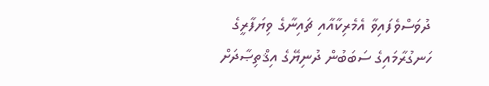ދުވަސްވެފައިވާ އެމެރިކާއާއި ޗައިނާގެ ވިޔަފާރީގެ ހަނގުރާމައިގެ ސަބަބުން ދުނިޔޭގެ އިޤްތިޞާދަށް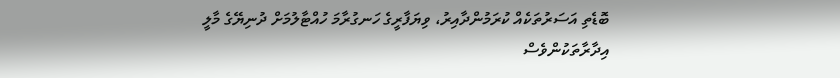ބޮޑެތި އަސަރުތަކެއް ކުރަމުންދާއިރު، ވިޔަފާރީގެ ހަނގުރާމަ ހުއްޓާލުމަށް ދުނިޔޭގެ މާލީ އިދާރާތަކުންވެސް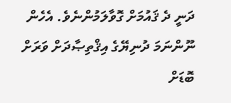ދަނީ ދެ ޤައުމަށް ގޮވާލަމުންނެވެ. އެހެން ނޫންނަމަ ދުނިޔޭގެ އިޤްތިޞާދަށް ވަރަށް  ބޮޑަށް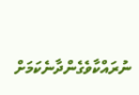ނުރައްކާވެގެންދާނެކަމަށް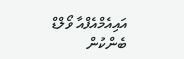އައިއެމްއެފްއާ ވޯލްޑް ބެންކުން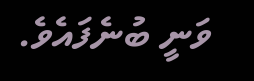ވަނީ ބުނެފައެވެ.